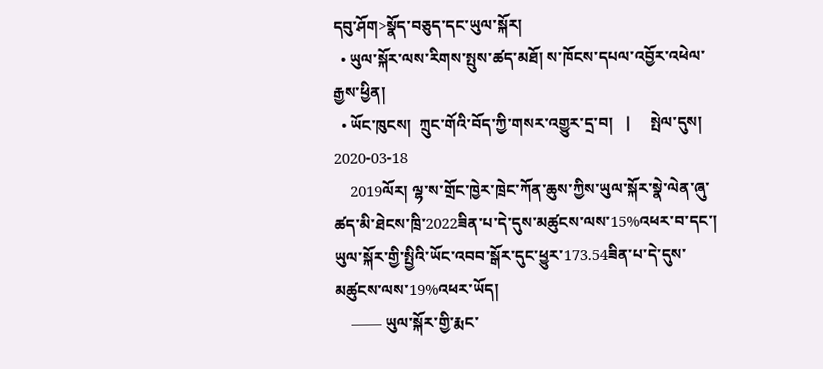དབུ་ཤོག>སྣོད་བཅུད་དང་ཡུལ་སྐོར།
  • ཡུལ་སྐོར་ལས་རིགས་སྤུས་ཚད་མཐོ། ས་ཁོངས་དཔལ་འབྱོར་འཕེལ་རྒྱས་ཕྱིན།
  • ཡོང་ཁུངས།  ཀྲུང་གོའི་བོད་ཀྱི་གསར་འགྱུར་དྲ་བ།   |     སྤེལ་དུས།  2020-03-18
    2019ལོར། ལྷ་ས་གྲོང་ཁྱེར་ཁྲེང་ཀོན་ཆུས་ཀྱིས་ཡུལ་སྐོར་སྣེ་ལེན་ཞུ་ཚད་མི་ཐེངས་ཁྲི་2022ཟིན་པ་དེ་དུས་མཚུངས་ལས་15%འཕར་བ་དང་། ཡུལ་སྐོར་གྱི་སྤྱིའི་ཡོང་འབབ་སྒོར་དུང་ཕྱུར་173.54ཟིན་པ་དེ་དུས་མཚུངས་ལས་19%འཕར་ཡོད།
    —— ཡུལ་སྐོར་གྱི་རྨང་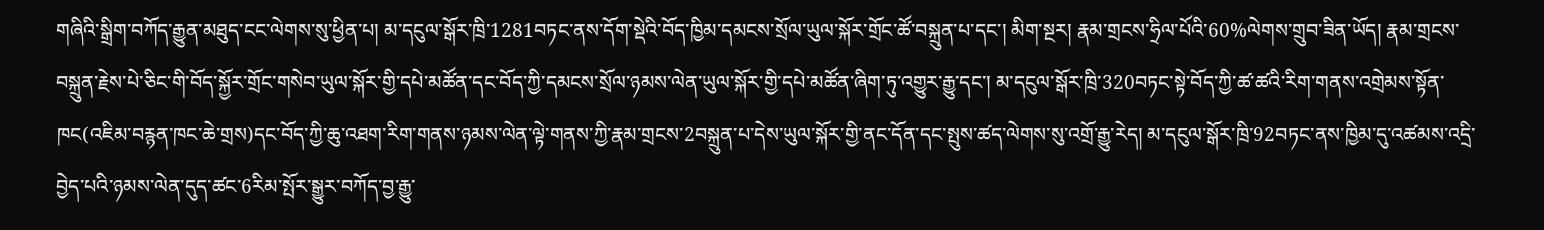གཞིའི་སྒྲིག་བཀོད་རྒྱུན་མཐུད་ངང་ལེགས་སུ་ཕྱིན་པ། མ་དངུལ་སྒོར་ཁྲི་1281བཏང་ནས་དོག་སྡེའི་བོད་ཁྱིམ་དམངས་སྲོལ་ཡུལ་སྐོར་གྲོང་ཚོ་བསྐྲུན་པ་དང་། མིག་སྔར། རྣམ་གྲངས་ཧྲིལ་པོའི་60%ལེགས་གྲུབ་ཟིན་ཡོད། རྣམ་གྲངས་བསྐྲུན་རྗེས་པེ་ཅིང་གི་བོད་སྐྱོར་གྲོང་གསེབ་ཡུལ་སྐོར་གྱི་དཔེ་མཚོན་དང་བོད་ཀྱི་དམངས་སྲོལ་ཉམས་ལེན་ཡུལ་སྐོར་གྱི་དཔེ་མཚོན་ཞིག་ཏུ་འགྱུར་རྒྱུ་དང་། མ་དངུལ་སྒོར་ཁྲི་320བཏང་སྟེ་བོད་ཀྱི་ཚ་ཚའི་རིག་གནས་འགྲེམས་སྟོན་ཁང(འཇིམ་བརྙན་ཁང་ཆེ་གྲས)དང་བོད་ཀྱི་ཆུ་འཐག་རིག་གནས་ཉམས་ལེན་ལྟེ་གནས་ཀྱི་རྣམ་གྲངས་2བསྐྲུན་པ་དེས་ཡུལ་སྐོར་གྱི་ནང་དོན་དང་སྤུས་ཚད་ལེགས་སུ་འགྲོ་རྒྱུ་རེད། མ་དངུལ་སྒོར་ཁྲི་92བཏང་ནས་ཁྱིམ་དུ་འཚམས་འདྲི་བྱེད་པའི་ཉམས་ལེན་དུད་ཚང་6རིམ་སྤོར་སྒྱུར་བཀོད་བྱ་རྒྱུ་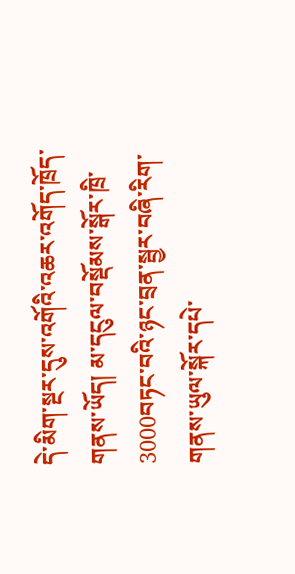དེ་མིག་སྔར་དུས་འགོའི་འཆར་འགོད་ཁྲོད་གནས་ཡོད། མ་དངུལ་བསྡོམས་སྒོར་ཁྲི་3000བཏང་བའི་ཉང་བྲན་སྦྱར་བཞི་རིག་གནས་ཡུལ་སྐོར་དཔེ་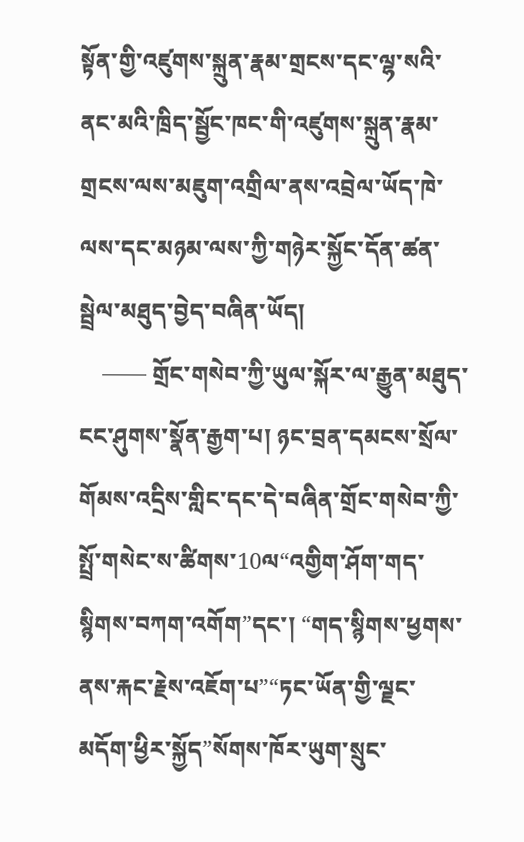སྟོན་གྱི་འཛུགས་སྐྲུན་རྣམ་གྲངས་དང་ལྷ་སའི་ནང་མའི་ཁྲིད་སྦྱོང་ཁང་གི་འཛུགས་སྐྲུན་རྣམ་གྲངས་ལས་མཇུག་འགྲིལ་ནས་འབྲེལ་ཡོད་ཁེ་ལས་དང་མཉམ་ལས་ཀྱི་གཉེར་སྐྱོང་དོན་ཚན་སྦྲེལ་མཐུད་བྱེད་བཞིན་ཡོད།
    —— གྲོང་གསེབ་ཀྱི་ཡུལ་སྐོར་ལ་རྒྱུན་མཐུད་ངང་ཤུགས་སྣོན་རྒྱག་པ། ཉང་བྲན་དམངས་སྲོལ་གོམས་འདྲིས་གླིང་དང་དེ་བཞིན་གྲོང་གསེབ་ཀྱི་སྤྲོ་གསེང་ས་ཚིགས་10ལ“འགྱིག་ཤོག་གད་སྙིགས་བཀག་འགོག”དང་། “གད་སྙིགས་ཕྱགས་ནས་རྐང་རྗེས་འཇོག་པ”“ཏང་ཡོན་གྱི་ལྗང་མདོག་ཕྱིར་སྐྱོད”སོགས་ཁོར་ཡུག་སྲུང་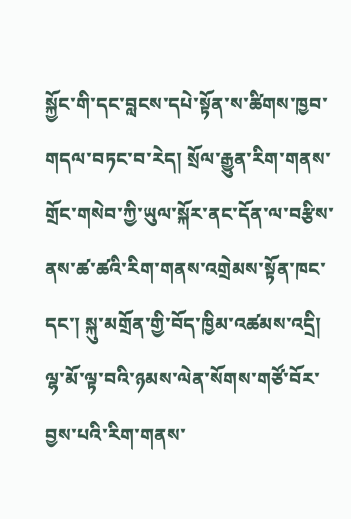སྐྱོང་གི་དང་བླངས་དཔེ་སྟོན་ས་ཚིགས་ཁྱབ་གདལ་བཏང་བ་རེད། སྲོལ་རྒྱུན་རིག་གནས་གྲོང་གསེབ་ཀྱི་ཡུལ་སྐོར་ནང་དོན་ལ་བརྩིས་ནས་ཚ་ཚའི་རིག་གནས་འགྲེམས་སྟོན་ཁང་དང་། སྐུ་མགྲོན་གྱི་བོད་ཁྱིམ་འཚམས་འདྲི། ལྷ་མོ་ལྟ་བའི་ཉམས་ལེན་སོགས་གཙོ་བོར་བྱས་པའི་རིག་གནས་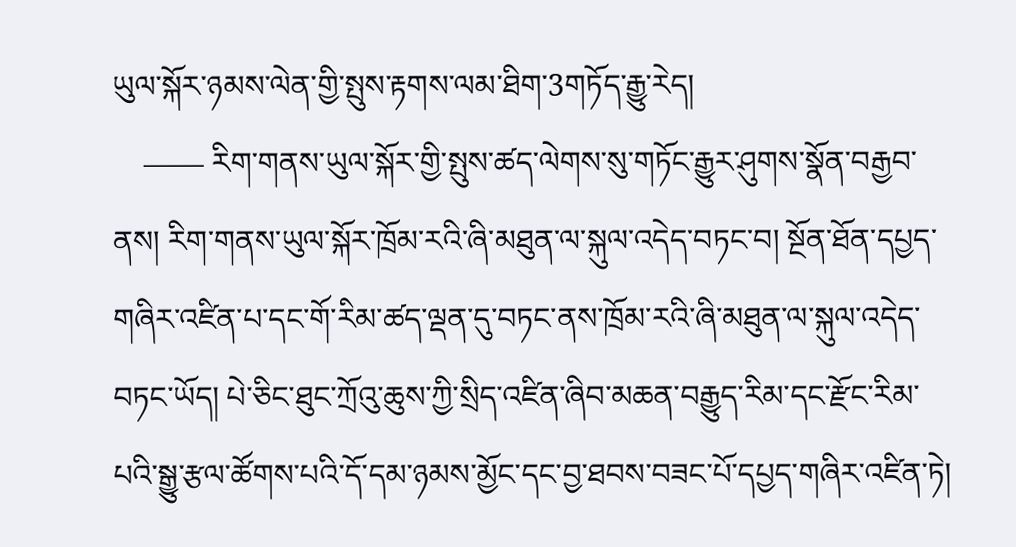ཡུལ་སྐོར་ཉམས་ལེན་གྱི་སྤུས་རྟགས་ལམ་ཐིག་3གཏོད་རྒྱུ་རེད།
    —— རིག་གནས་ཡུལ་སྐོར་གྱི་སྤུས་ཚད་ལེགས་སུ་གཏོང་རྒྱུར་ཤུགས་སྣོན་བརྒྱབ་ནས། རིག་གནས་ཡུལ་སྐོར་ཁྲོམ་རའི་ཞི་མཐུན་ལ་སྐུལ་འདེད་བཏང་བ། སྔོན་ཐོན་དཔྱད་གཞིར་འཛིན་པ་དང་གོ་རིམ་ཚད་ལྡན་དུ་བཏང་ནས་ཁྲོམ་རའི་ཞི་མཐུན་ལ་སྐུལ་འདེད་བཏང་ཡོད། པེ་ཅིང་ཐུང་ཀྲོའུ་ཆུས་ཀྱི་སྲིད་འཛིན་ཞིབ་མཆན་བརྒྱུད་རིམ་དང་རྫོང་རིམ་པའི་སྒྱུ་རྩལ་ཚོགས་པའི་དོ་དམ་ཉམས་མྱོང་དང་བྱ་ཐབས་བཟང་པོ་དཔྱད་གཞིར་འཛིན་ཏེ།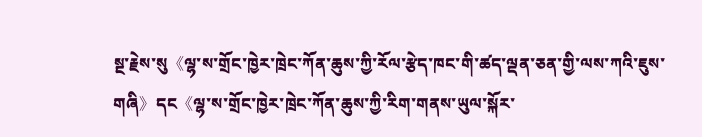སྔ་རྗེས་སུ《ལྷ་ས་གྲོང་ཁྱེར་ཁྲེང་ཀོན་ཆུས་ཀྱི་རོལ་རྩེད་ཁང་གི་ཚད་ལྡན་ཅན་གྱི་ལས་ཀའི་ཇུས་གཞི》དང《ལྷ་ས་གྲོང་ཁྱེར་ཁྲེང་ཀོན་ཆུས་ཀྱི་རིག་གནས་ཡུལ་སྐོར་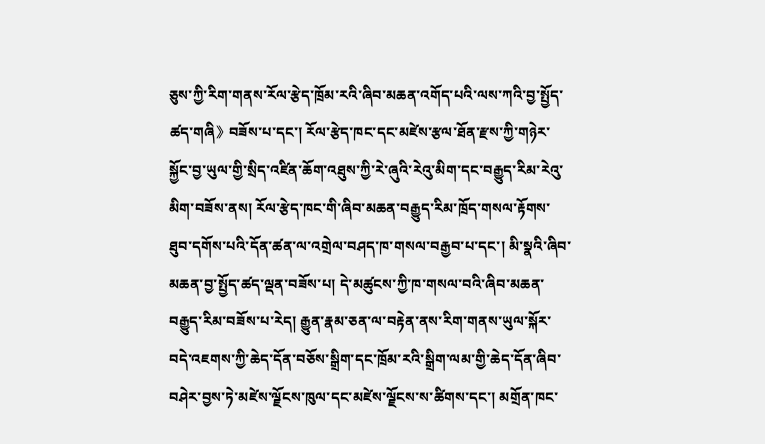ཅུས་ཀྱི་རིག་གནས་རོལ་རྩེད་ཁྲོམ་རའི་ཞིབ་མཆན་འགོད་པའི་ལས་ཀའི་བྱ་སྤྱོད་ཚད་གཞི》བཟོས་པ་དང་། རོལ་རྩེད་ཁང་དང་མཛེས་རྩལ་ཐོན་རྫས་ཀྱི་གཉེར་སྐྱོང་བྱ་ཡུལ་གྱི་སྲིད་འཛིན་ཆོག་འཐུས་ཀྱི་རེ་ཞུའི་རེའུ་མིག་དང་བརྒྱུད་རིམ་རེའུ་མིག་བཟོས་ནས། རོལ་རྩེད་ཁང་གི་ཞིབ་མཆན་བརྒྱུད་རིམ་ཁྲོད་གསལ་རྟོགས་ཐུབ་དགོས་པའི་དོན་ཚན་ལ་འགྲེལ་བཤད་ཁ་གསལ་བརྒྱབ་པ་དང་། མི་སྣའི་ཞིབ་མཆན་བྱ་སྤྱོད་ཚད་ལྡན་བཟོས་པ། དེ་མཚུངས་ཀྱི་ཁ་གསལ་བའི་ཞིབ་མཆན་བརྒྱུད་རིམ་བཟོས་པ་རེད། རྒྱུན་རྣམ་ཅན་ལ་བརྟེན་ནས་རིག་གནས་ཡུལ་སྐོར་བདེ་འཇགས་ཀྱི་ཆེད་དོན་བཅོས་སྒྲིག་དང་ཁྲོམ་རའི་སྒྲིག་ལམ་གྱི་ཆེད་དོན་ཞིབ་བཤེར་བྱས་ཏེ་མཛེས་ལྗོངས་ཁུལ་དང་མཛེས་ལྗོངས་ས་ཚིགས་དང་། མགྲོན་ཁང་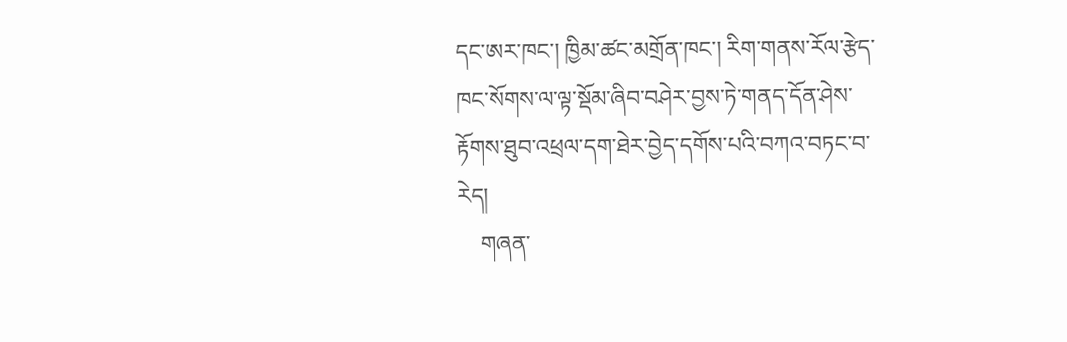དང་ཨར་ཁང་། ཁྱིམ་ཚང་མགྲོན་ཁང་། རིག་གནས་རོལ་རྩེད་ཁང་སོགས་ལ་ལྟ་སྡོམ་ཞིབ་བཤེར་བྱས་ཏེ་གནད་དོན་ཤེས་རྟོགས་ཐུབ་འཕྲལ་དག་ཐེར་བྱེད་དགོས་པའི་བཀའ་བཏང་བ་རེད།
    གཞན་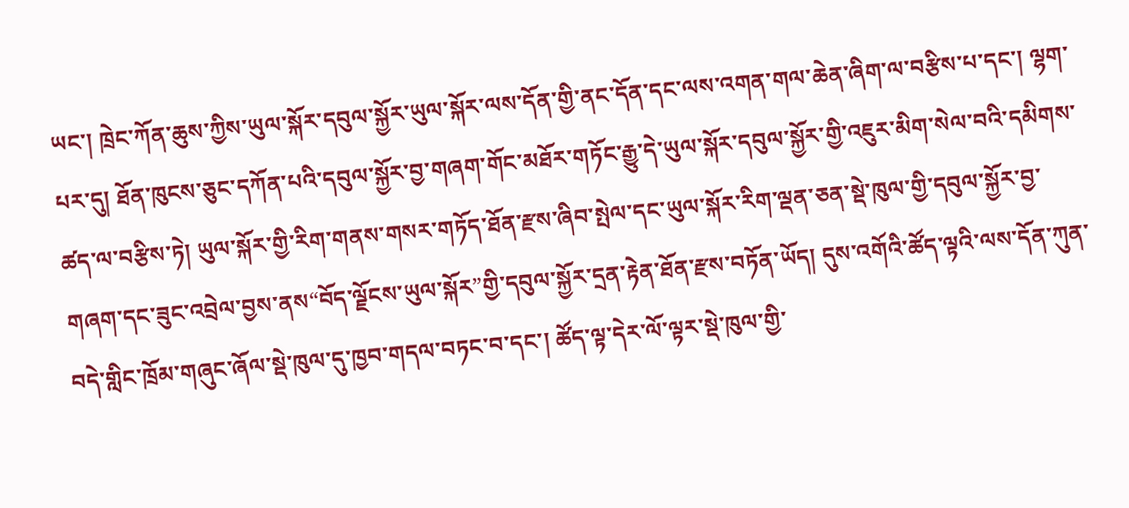ཡང་། ཁྲེང་ཀོན་ཆུས་ཀྱིས་ཡུལ་སྐོར་དབུལ་སྐྱོར་ཡུལ་སྐོར་ལས་དོན་གྱི་ནང་དོན་དང་ལས་འགན་གལ་ཆེན་ཞིག་ལ་བརྩིས་པ་དང་། ལྷག་པར་དུ། ཐོན་ཁུངས་ཅུང་དཀོན་པའི་དབུལ་སྐྱོར་བྱ་གཞག་གོང་མཐོར་གཏོང་རྒྱུ་དེ་ཡུལ་སྐོར་དབུལ་སྐྱོར་གྱི་འཇུར་མིག་སེལ་བའི་དམིགས་ཚད་ལ་བརྩིས་ཏེ། ཡུལ་སྐོར་གྱི་རིག་གནས་གསར་གཏོད་ཐོན་རྫས་ཞིབ་སྤེལ་དང་ཡུལ་སྐོར་རིག་ལྡན་ཅན་སྡེ་ཁུལ་གྱི་དབུལ་སྐྱོར་བྱ་གཞག་དང་ཟུང་འབྲེལ་བྱས་ནས“བོད་ལྗོངས་ཡུལ་སྐོར”གྱི་དབུལ་སྐྱོར་དྲན་རྟེན་ཐོན་རྫས་བཏོན་ཡོད། དུས་འགོའི་ཚོད་ལྟའི་ལས་དོན་ཀུན་བདེ་གླིང་ཁྲོམ་གཞུང་ཞོལ་སྡེ་ཁུལ་དུ་ཁྱབ་གདལ་བཏང་བ་དང་། ཚོད་ལྟ་དེར་ལོ་ལྟར་སྡེ་ཁུལ་གྱི་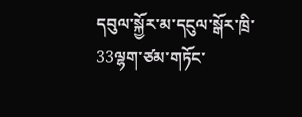དབུལ་སྐྱོར་མ་དངུལ་སྒོར་ཁྲི་33ལྷག་ཙམ་གཏོང་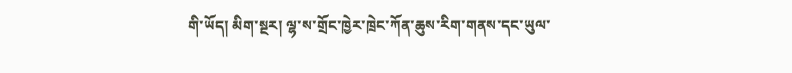གི་ཡོད། མིག་སྔར། ལྷ་ས་གྲོང་ཁྱེར་ཁྲེང་ཀོན་ཆུས་རིག་གནས་དང་ཡུལ་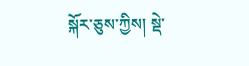སྐོར་ཅུས་ཀྱིས། སྡེ་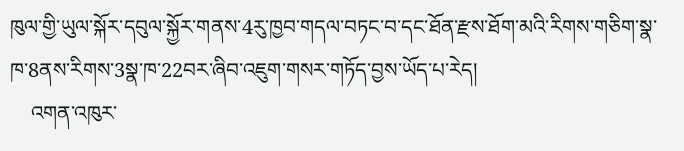ཁུལ་གྱི་ཡུལ་སྐོར་དབུལ་སྐྱོར་གནས་4རུ་ཁྱབ་གདལ་བཏང་བ་དང་ཐོན་རྫས་ཐོག་མའི་རིགས་གཅིག་སྣ་ཁ་8ནས་རིགས་3སྣ་ཁ་22བར་ཞིབ་འཇུག་གསར་གཏོད་བྱས་ཡོད་པ་རེད།
    འགན་འཁུར་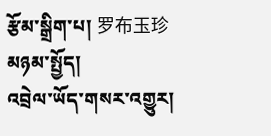རྩོམ་སྒྲིག་པ། 罗布玉珍
མཉམ་སྤྱོད།
འབྲེལ་ཡོད་གསར་འགྱུར།